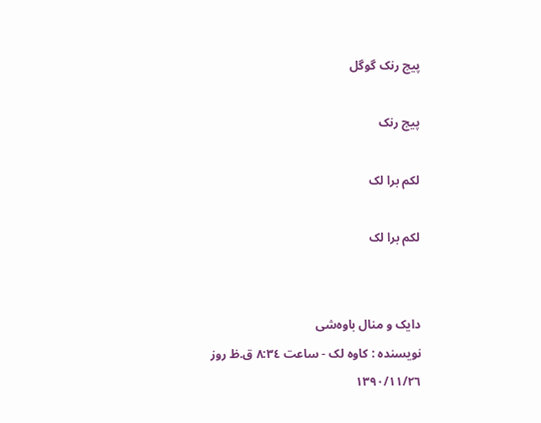پیج رنک گوگل

پیج رنک

لکم برا لک

لکم برا لک


دایک و منال باوەشی
نویسنده : کاوە لک - ساعت ۸:۳٤ ق.ظ روز ۱۳٩٠/۱۱/٢٦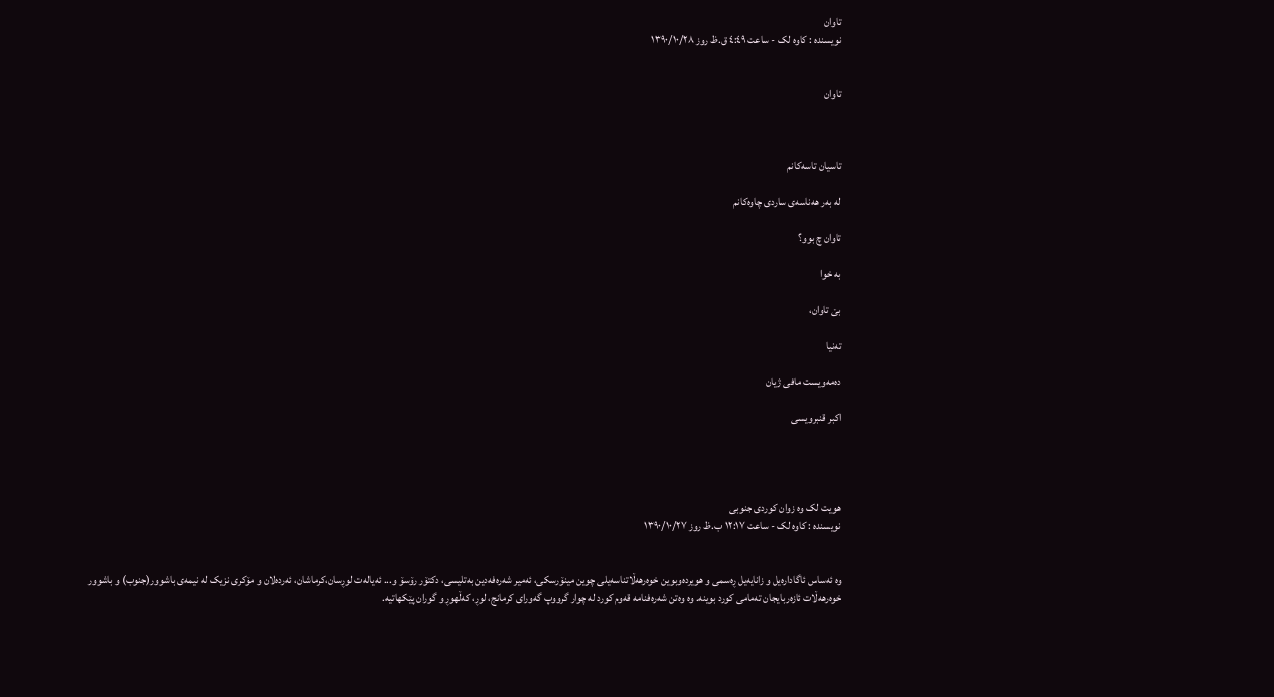تاوان
نویسنده : کاوە لک - ساعت ٤:٤٩ ق.ظ روز ۱۳٩٠/۱٠/٢۸


تاوان



تاسیان تاسه‌کانم

له‌ به‌ر هه‌ناسه‌ی ساردی چاوه‌کانم

تاوان چ بوو؟

به‌ خوا

بێ تاوان،

ته‌نیا

ده‌مه‌ویست مافی ژیان

اکبر قنبرویسی




هویت لک وە زوان کوردی جنوبی
نویسنده : کاوە لک - ساعت ۱٢:۱٧ ب.ظ روز ۱۳٩٠/۱٠/٢٧


وە ئەساس ئاگادارەیل و زانایەیل ڕەسمی و هویردەوبوین خوەرهەڵاتناسەیلی چوین مینۆرسکی، ئەمیر شەرەفەدین بەتلیسی، دکتۆر رۆسۆ و... ئەیالەت لوڕسان،کرماشان، ئەردەلان و مۆکری نزیک لە نیمەی باشوور(جنوب) و باشوور خوەرهەڵات ئازەربایجان تەمامی کورد بوینە. وە وەتن شەرەفنامە قەوم کورد لە چوار گرووپ گەورای کرمانج، لوڕ، کەڵهوڕ و گوران پێکهاتیە.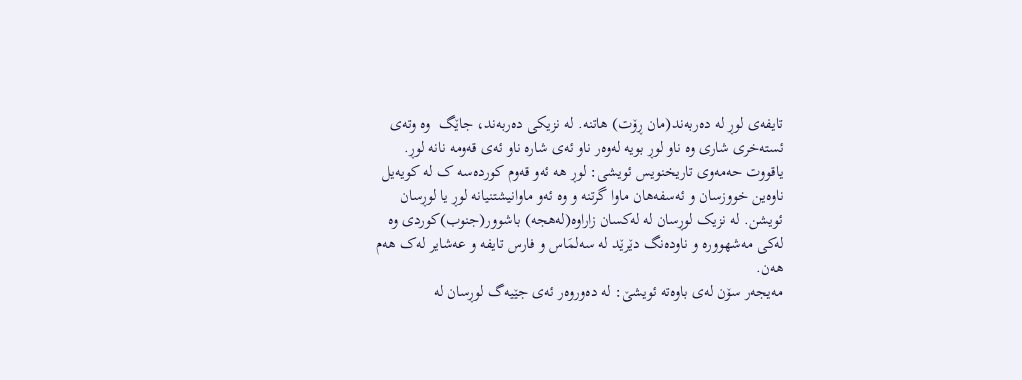تایفەی لوڕ لە دەربەند(مان ڕۆت) هاتنە. لە نزیکی دەربەند، جاێگ  وە وتەی ئستەخری شاری وە ناو لوڕ بویە لەوەر ناو ئەی شارە ناو ئەی قەومە نانە لوڕ.
یاقووت حەمەوی تاریخنویس ئویشی: لوڕ هە ئەو قەوم کوردەسە ک لە کویەیل ناوەین خووزسان و ئەسفەهان ماوا گرتنە و وە ئەو ماوانیشتنیانە لوڕ یا لوڕسان ئویشن. لە نزیک لوڕسان لە لەکسان زاراوە(لەهجە) باشوور(جنوب)کوردی وە لەکی مەشهوورە و ناودەنگ دێرێد لە سەلمَاس و فارس تایفە و عەشایر لەک هەم هەن.
مەیجەر سۆن لەی باوەتە ئویشێ‌: لە دەوروەر ئەی جێیەگ لوڕسان لە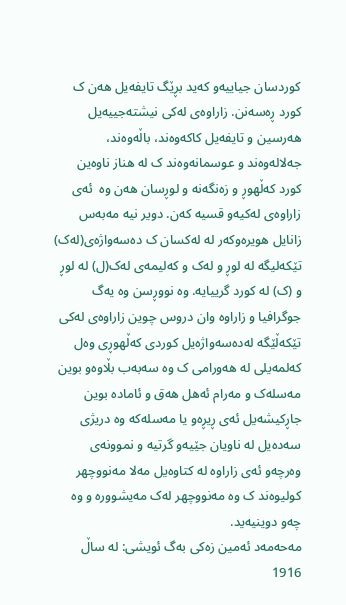کوردسان جیاییەو کەید بڕێگ تایفەیل هەن ک کورد ڕەسەنن. زاراوەی لەکی نیشتەجییەیل هەرسین و تایفەیل کاکەوەند، باڵەوەند، جەلالەوەند و عوسمانەوەند ک لە هناز ناوەین کورد کەڵهوڕ و زەنگەنە و لوڕسان هەن وە  ئەی زاراوەی لەکیەو قسیە کەن. دویر نیە مەبەس زانایل هویرەوکەر لە لەکسان ک دەسەواژەی(لەک) تێکەلیگە لە لوڕ و لەک و کەلیمەی لەک(ل) لە لوڕ و (ک) لە کورد گرییایە. وە نووڕسن وە یەگ جوگرافیا و زاراوە وان دروس چوین زاراوەی لەکی تێکەڵێگە لەدەسەواژەیل کوردی کەڵهوڕی وەل کەلمەیلی لە هەورامی ک وە سەبەب بڵاوەو بوین مەسلەک و مەرام ئەهل هەق و ئامادە بوین جاڕکیشەیل ئەی ڕیڕەو یا مەسلەکە وە دریژی سەدەیل لە ناویان جێیەو گرتیە و نموونەی وەرچەو ئەی زاراوە لە کتاوەیل مەلا مەنووچهر کولیوەند ک وە مەنووچهر لەک مەیشوورە و وە چەو دوینیەید.
مەحەمەد ئەمین زەکی بەگ ئویشی: لە ساڵ 1916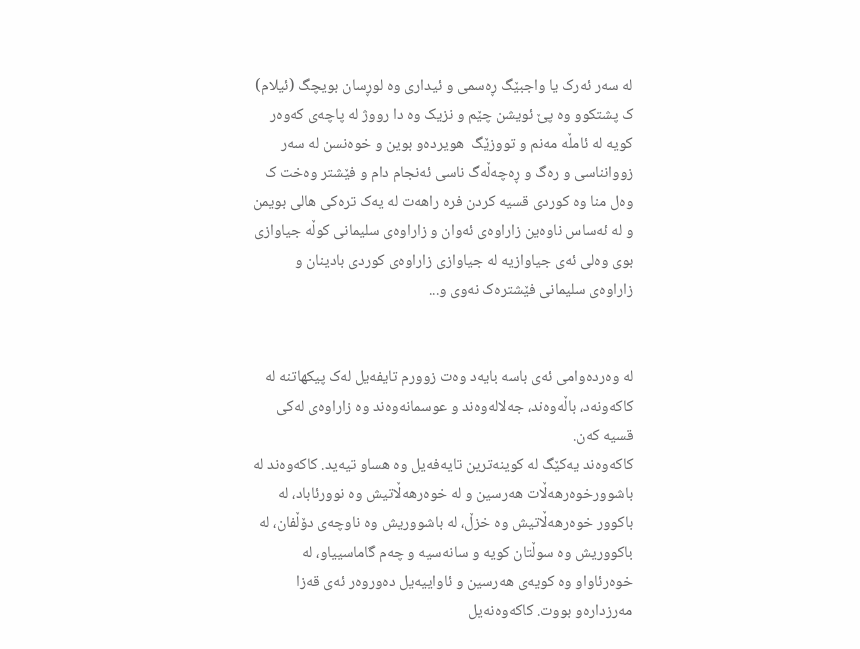لە سەر ئەرک یا واجبێگ ڕەسمی و ئیداری وە لوڕسان بویچگ (ئیلام) ک پشتکوو وە پێ‌ ئویشن چێم و نزیک وە دا رووژ لە پاچەی کەوەر کویە لە ئامڵە مەنم و تووزێگ  هویردەو بوین و خوەنسن لە سەر زووانناسی و رەگ و ڕەچەڵەگ ناسی ئەنجام دام و فێشتر وەخت ک وەل منا وە کوردی قسیە کردن فرە راهەت لە یەک ترەکی هالی بویمن و لە ئەساس ناوەین زاراوەی ئەوان و زاراوەی سلیمانی کوڵە جیاوازی بوی وەلی ئەی جیاوازیە لە جیاوازی زاراوەی کوردی بادینان و زاراوەی سلیمانی فێشترەک نەوی و...


لە وەردەوامی ئەی باسە بایەد وەت زوورم تایفەیل لەک پیکهاتنە لە کاکەونەد، باڵەوەند، جەلالەوەند و عوسمانەوەند وە زاراوەی لەکی قسیە کەن.
کاکەوەند یەکێگ لە کوینەترین تایەفەیل وە هساو تیەید. کاکەوەند لە باشوورخوەرهەڵات هەرسین و لە خوەرهەڵاتیش وە نوورئاباد، لە باکوور خوەرهەڵاتیش وە خزڵ، لە باشووریش وە ناوچەی دۆڵفان، لە باکووریش وە سوڵتان کویە و سانەسیە و چەم گاماسییاو، لە خوەرئاواو وە کویەی هەرسین و ئاواییەیل دەوروەر ئەی قەزا مەرزدارەو بووت. کاکەوەنەیل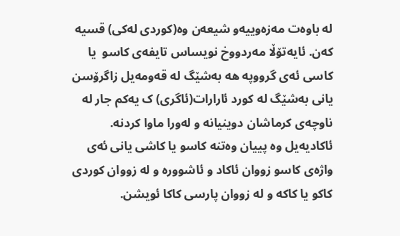لە باوەت مەزەوییەو شیعەن وە(کوردی لەکی) قسیە کەن. ئایەتۆڵا مەردووخ نویساس تایفەی کاسو  یا کاسی ئەی گرووپە هە بەشێگ لە قەومەیل زاگرۆسن یانی بەشێگ لە کورد ئارارات(ئاگری) ک یەکم جار لە ناوچەی کرماشان دوینیانە و لەورا ماوا کردنە. ئاکادیەیل وە پییان وەتنە کاسو یا کاشی یانی ئەی واژەی کاسو زووان ئاکاد و ئاشوورە و لە زووان کوردی کاکو یا کاکە و لە زووان پارسی کاکا ئویشن.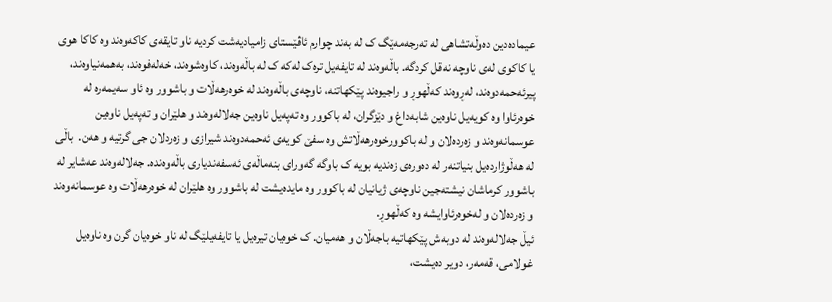عیمادەدین دەوڵەتشاهی لە تەرجەمەێگ ک لە بەند چوارم ئاڤێستای زامیادیەشت کردیە ناو تایقەی کاکەوەند وە کاکا هوی یا کاکوی لەی ناوچە نەقل کردگە. باڵەوەند لە تایفەیل ترەک لەکە ک لە باڵەوەند، کاوەشوەند، خەلەفوەند، بەهمەنیاوەند، پیرئەحمەدوەند، لەڕوەند کەڵهوڕ و راجیوەند پێکهاتنە، ناوچەی باڵەوەند لە خوەرهەڵات و باشوور وە ئاو سەیمەرە لە خوەرئاوا وە کویەیل ناوەین شابەداغ و دێزگران، لە باکوور وە تەپەیل ناوەین جەلالەوەند و هلێران و تەپەیل ناوەین عوسمانەوەند و زەردەلان و لە باکوورخوەرهەڵاتش وە سفێ‌ کویەی ئەحمەدوەند شیرازی و زەردلان جی گرتیە و هەن.  باڵی لە هەڵوژاردەیل بنیاتنەر لە دەورەی زەندیە بویە ک باوگە گەورای بنەماڵەی ئەسفەندیاری باڵەوەندە. جەلالەوەند عەشایر لە باشوور کرماشان نیشتەجین ناوچەی ژیانیان لە باکوور وە مایدەیشت لە باشوور وە هلێران لە خوەرهەڵات وە عوسمانەوەند و زەردەلان و لەخوەرئاوایشە وە کەڵهوڕ.
ئیڵ جەلالەوەند لە دوبەش پێکهاتیە باجەڵان و هەمیان. ک خوەیان تیرەیل یا تایفەیلێگ لە ناو خوەیان گرن وە ناوەیل غولامی، قەمەر، دویر دەیشت،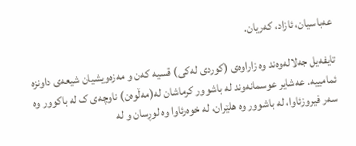عەباسیان، ئازاد، کەریان.

تایفەیل جەلالەوەند وە زاراوەی (کوردی لەکی) قسیە کەن و مەزەویشیان شیعەی داونزە ئمامییە. عەشایر عوسمانەوند لە باشوور کرماشان لە(مەڵوەن) ناوچەی ک لە باکوور وە سەر فیروزئاوا، لە باشوور وە هلێران، لە خوەرئاوا وە لوڕسان و لە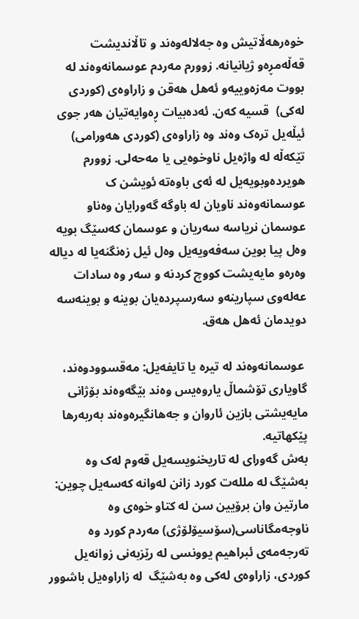خوەرهەڵاتیش وە جەلالەوەند و تاڵاندیشت قەڵەمڕەو ژیانیانە. زوورم مەردم عوسمانەوەند لە بووت مەزەوییەو ئەهل هەقن و زاراوەی (کوردی لەکی)  قسیە کەن. ئەدەبیات ڕەوایەتیان هەر جوی ئیڵەیل ترەک وەند وە زاراوەی (کوردی هەورامی) تێکەڵە لە واژەیل ناوخوەیی یا مەحەلی. زوورم هویردەوبویەیل لە ئەی باوەتە ئویشن ک عوسمانەوەند ناویان لە باوگە گەورایان وەناو عوسمان نریاسە سەریان و عوسمان کەسێگ بویە وەل پیا بوین سەفەویەیل وەل ئیل زەنگنەیا لە دیالە وەرەو مایەیشت کووچ کردنە و سەر وە سادات عەلەوی سپارینەو سەرسپردەیان بوینە و بوینەسە دویدمان ئەهل هەق.

 عوسمانەوەند لە تیرە یا تایفەیل: مەقسوودوەند، گاویاری تۆشماڵ یاروەیس وەند بێگەوەند بۆژانی مایەیشتی بازین ئاروان و جەهانگیرەوەند بەربەرها پێکهاتیە.
بەش گەورای لە تاریخنویسەیل قەوم لەک وە بەشێگ لە مللەت کورد زانن لەوانە کەسەیل چوین: مارتین وان برۆیین سن لە کتاو خوەی وە ناوجەمگاناسی(سۆسیۆلۆژی) مەردم کورد وە تەرجەمەی ئبراهیم یوونسی لە رێزبەنی زوانەیل کوردی، زاراوەی لەکی وە بەشێگ  لە زاراوەیل باشوور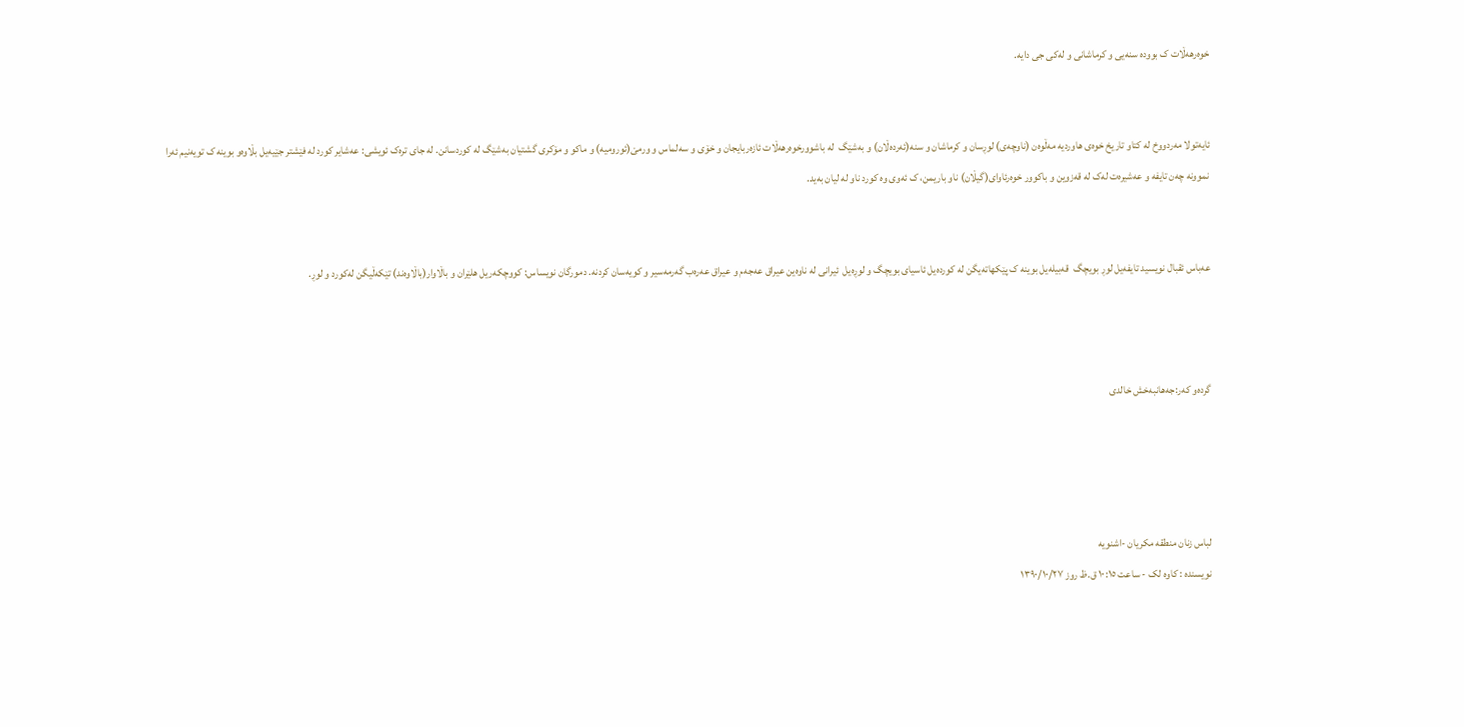خوەرهەڵات ک بوودە سنەیی و کرماشانی و لەکی جی دایە.


ئایەتولا مەردووخ لە کتاو تاریخ خوەی هاوردیە مەڵوەن (ناوچەی) لوڕسان و کرماشان و سنە(ئەردەڵان) و بەشێگ  لە باشوورخوەرهەڵات ئازەربایجان و خۆی و سەلماس و ورمێ‌(ئورومیە) و ماکو و مۆکری گشتیان بەشێگ لە کوردسانن. لە جای ترەک ئویشی: عەشایر کورد لە فێشتر جێیەیل بڵاوەو بوینە ک تویەنیم ئەرا نموونە چەن تایفە و عەشیرەت لەک لە قەزوین و باکوور خوەرئاوای(گیڵان) ناو باریمن، ک ئەوی وە کورد ناو لە لیان بەید.


عەباس ئقبال نویسید تایفەیل لوڕ بویچگ  قەبیلەیل بوینە ک پێکهاتەیگن لە کوردەیل ئاسیای بویچگ و لوڕەیل  ئیرانی لە ناوەین عیراق عەجەم و عیراق عەرەب گەرمەسیر و کویەسان کردنە. دمورگان نویساس: کووچکەریل هلێران و باڵاوار(باڵاوەند) تێکەڵیگن لەکورد و لوڕ.



گردەو کەر:جەهانبەخش خالدی




لباس زنان منطقه مکریان -اشنویه
نویسنده : کاوە لک - ساعت ۱٠:۱٥ ق.ظ روز ۱۳٩٠/۱٠/٢٧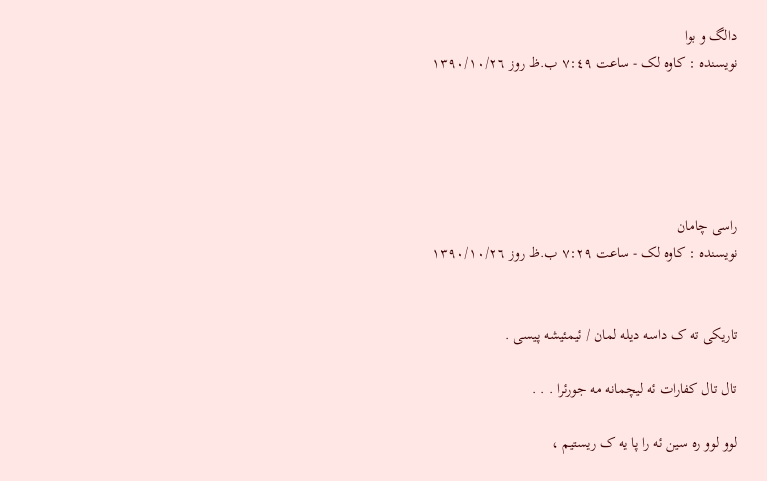دالگ و بوا
نویسنده : کاوە لک - ساعت ٧:٤٩ ب.ظ روز ۱۳٩٠/۱٠/٢٦





راسی چامان
نویسنده : کاوە لک - ساعت ٧:٢٩ ب.ظ روز ۱۳٩٠/۱٠/٢٦


تاریکی ته ک داسه دیله لمان / ئیمئیشه پیسی .

تال تال کفارات ئه لیچمانه مه جورئرا . . .

لوو لوو ره سین ئه را پا یه ک ریستیم ،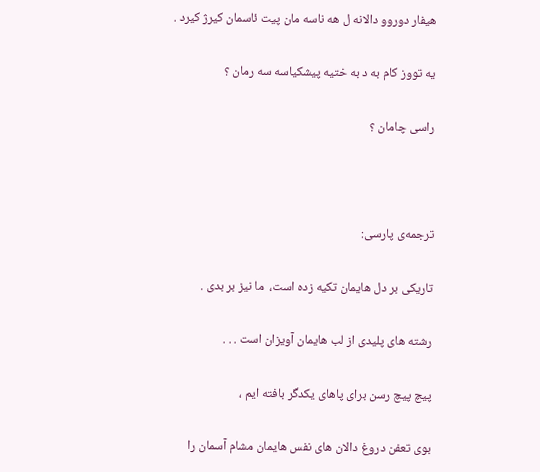هیفار دوروو دالانه ل هه ناسه مان پیت ئاسمان کیرژ کیرد .

یه تووز کام به د به ختیه پیشکیاسه سه رمان ؟

راسی چامان ؟



ترجمەی پارسی:

تاریکی بر دل هایمان تکیه زده است،  ما نیز بر بدی .

رشته های پلیدی از لب هایمان آویزان است . . .

پیچ پیچ رسن برای پاهای یکدگر بافته ایم ،

بوی تعفن دروغ دالان های نفس هایمان مشام آسمان را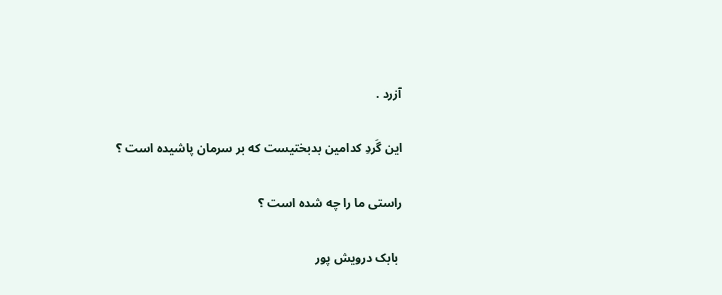آزرد .

این گَردِ کدامین بدبختیست که بر سرمان پاشیده است ؟

راستی ما را چه شده است ؟

 بابک درویش پور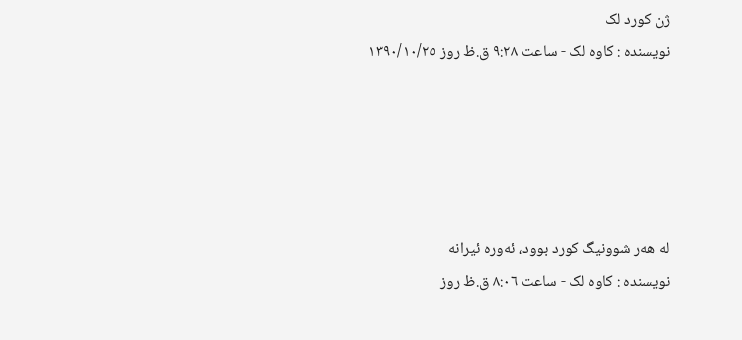ژن کورد لک
نویسنده : کاوە لک - ساعت ٩:٢۸ ق.ظ روز ۱۳٩٠/۱٠/٢٥





له‌ هه‌ر شوونیگ کورد بوود، ئه‌و‌ره‌ ئیرانه
نویسنده : کاوە لک - ساعت ۸:٠٦ ق.ظ روز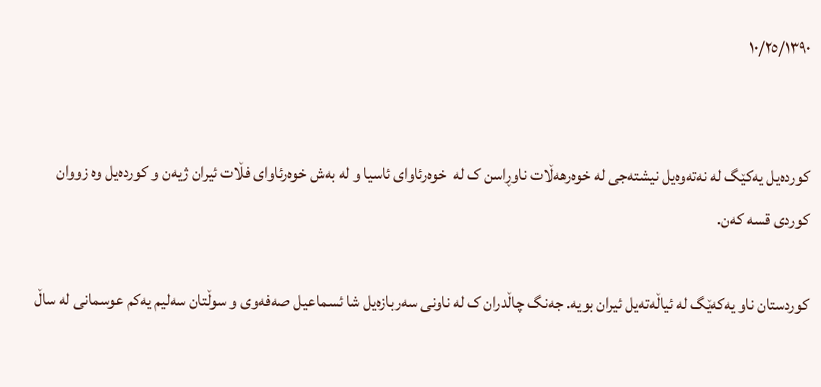۱۳٩٠/۱٠/٢٥


کورده‌یل یه‌کێگ له‌ نه‌ته‌وه‌یل نیشته‌جی له‌ خوه‌رهه‌ڵات ناوڕاسن ک له‌  خوه‌رئاوای ئاسیا و له‌ به‌ش خوه‌رئاوای فڵات ئیران ژیه‌ن و کورده‌یل وه‌ زووان کوردی قسه‌ که‌ن.

کوردستان ناو یه‌که‌ێگ له‌ ئیاڵه‌ته‌یل ئیران بویه‌. جه‌نگ چاڵدران ک له‌ ناونی سه‌ربازه‌یل شا ئسماعیل صه‌فه‌وی و سوڵتان سه‌لیم یه‌کم عوسمانی له‌ ساڵ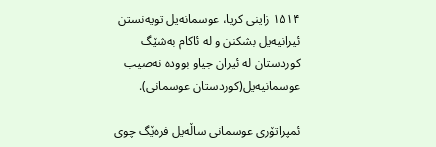١۵١۴ زاینی کریا، عوسمانه‌یل تویه‌نستن ئیرانیه‌یل بشکنن و له‌ ئاکام به‌شێگ کوردستان له‌ ئیران جیاو بووده‌ نه‌صیب عوسمانیه‌یل(کوردستان عوسمانی).

ئمپراتۆری عوسمانی ساڵه‌یل فره‌ێگ چوی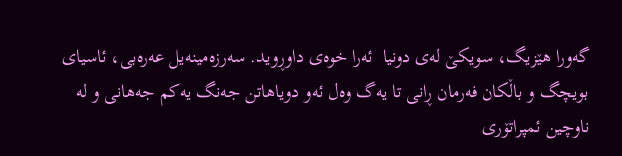گه‌ورا هێزیگ، سویکێ له‌ی دونیا  ئه‌را خوه‌ی داوڕوید. سه‌رزه‌مینه‌یل عه‌ره‌بی، ئاسیای بویچگ و باڵکان فه‌رمان ڕانی تا یه‌گ وه‌ل ئه‌و دویاهاتن جه‌نگ یه‌کم جه‌هانی و له‌ ناوچین ئمپراتۆری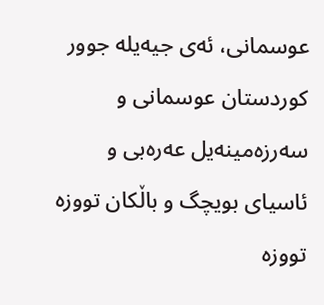عوسمانی، ئه‌ی جیه‌یله‌‌ جوور کوردستان عوسمانی و سه‌رزه‌مینه‌یل عه‌ره‌بی و  ئاسیای بویچگ و باڵکان تووزه‌ تووزه‌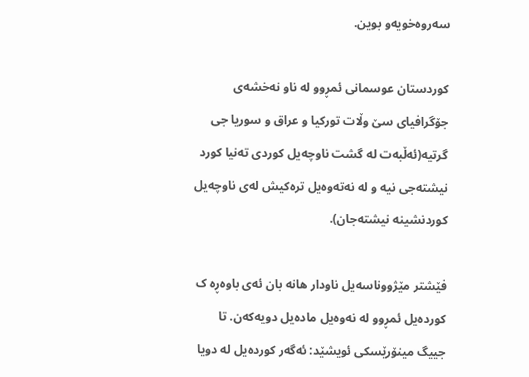سه‌روه‌خویه‌و بوین.

کوردستان عوسمانی ئمڕوو له‌ ناو نه‌خشه‌ی جۆگرافیای سێ وڵات تورکیا و عراق و سوریا جی گرتیه‌(ئه‌ڵبه‌ت له‌ گشت ناوچه‌یل کوردی ته‌نیا کورد نیشته‌جی نیه‌ و له‌ نه‌ته‌وه‌یل تره‌کیش له‌ی ناوچه‌یل کوردنشینه‌ نیشته‌جان).

فێشتر مێژووناسه‌یل ناودار هانه‌ بان ئه‌ی باوه‌ڕه‌ ک کورده‌یل ئمڕوو له‌ نه‌وه‌یل ماده‌یل دویه‌که‌ن. تا جییگ مینۆرێسکی ئویشێد: ئه‌گه‌ر کورده‌یل له‌ دویا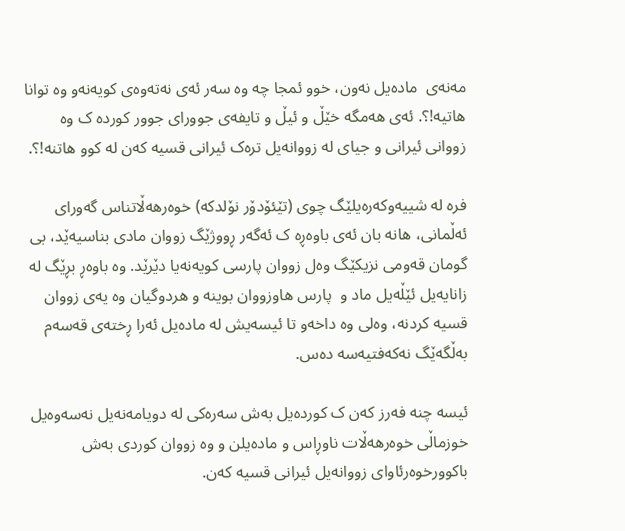مه‌نه‌ی  ماده‌یل نه‌ون، خوو‌ ئمجا چه‌ وه‌ سه‌ر ئه‌ی نه‌ته‌وه‌ی کویه‌نه‌و وه‌ توانا هاتیه‌!؟. ئه‌ی هه‌مگه‌‌ خێڵ و ئیڵ و تایفه‌ی جوورای جوور کورده‌ ک وه‌ زووانی ئیرانی و جیای له‌ زووانه‌یل تره‌ک ئیرانی قسیه‌ که‌ن له‌ کوو هاتنه‌!؟.

فره‌ له‌ شییه‌وکه‌ره‌یلێگ چوی (تێئۆدۆر نۆلدکه) خوه‌رهه‌ڵاتناس گه‌ورای ئه‌ڵمانی، هانه‌ بان ئه‌ی باوه‌ڕه‌ ک ئه‌گه‌ر ڕووژێگ زووان مادی بناسیه‌ێد، بی گومان قه‌ومی نزیکێگ وه‌ل زووان پارسی کویه‌نه‌یا دێرێد. وه‌ باوه‌ڕ بڕێگ له‌ زانایه‌یل ئێڵه‌یل ماد و  پارس هاوزووان بوینه‌ و هردوگیان وه‌ یه‌ی زووان قسیه‌ کردنه‌، وه‌لی وه‌ داخه‌و تا ئیسه‌یش له‌ ماده‌یل ئه‌را ڕخته‌ی قه‌سه‌م به‌ڵگه‌ێگ نه‌که‌فتیه‌سه‌ ده‌س.

ئیسه چنه‌ فه‌رز که‌ن ک کورده‌یل به‌ش سه‌ره‌کی له‌ دویامه‌نه‌یل نه‌سه‌وه‌یل خوزماڵی خوه‌رهه‌ڵات ناوڕاس و ماده‌یلن و وه‌ زووان کوردی به‌ش باکوورخوه‌رئاوای زووانه‌یل‌ ئیرانی قسیه‌ که‌ن.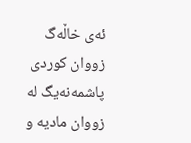ئه‌ی خاڵه‌گ زووان کوردی پاشمه‌نه‌یگ له‌ زووان مادیه‌ و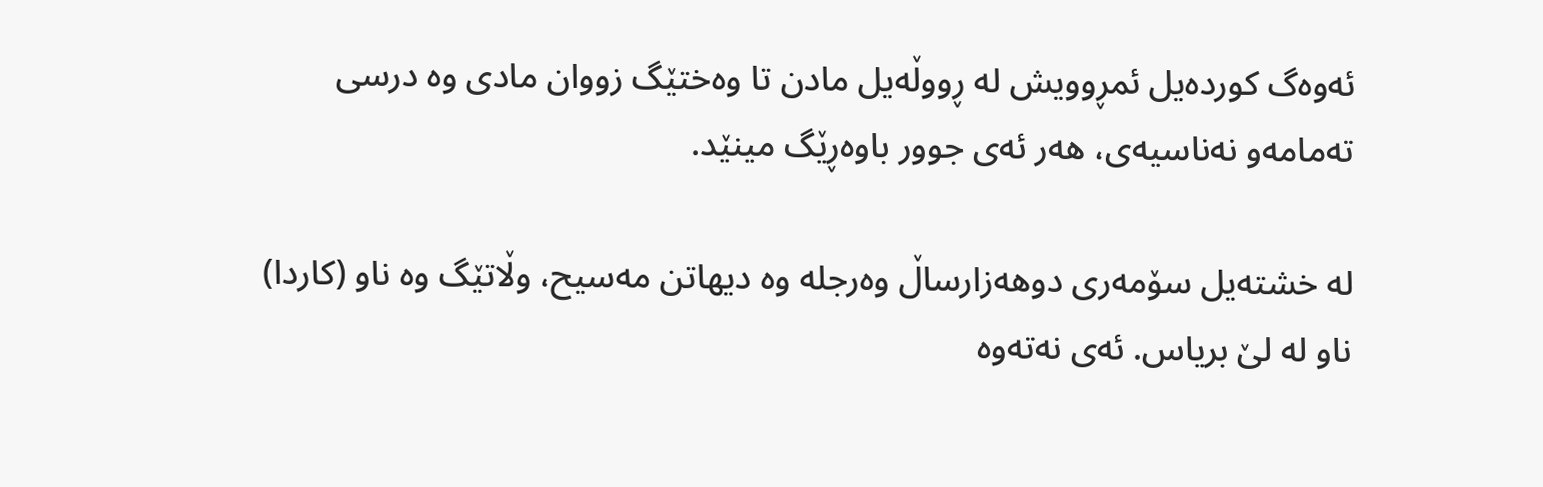ئه‌وه‌گ کورده‌یل ئمڕوویش له‌ ڕووڵه‌یل مادن تا وه‌ختێگ زووان مادی وه‌ درسی ته‌مامه‌و نه‌ناسیه‌ی، هه‌ر ئه‌ی جوور باوه‌ڕێگ مینێد.

له‌ خشته‌یل سۆمه‌ری دوهه‌زارساڵ وه‌رجله وه‌ دیهاتن مه‌سیح، وڵاتێگ وه‌ ناو (کاردا) ناو له‌ لێ بریاس. ئه‌ی نه‌ته‌وه‌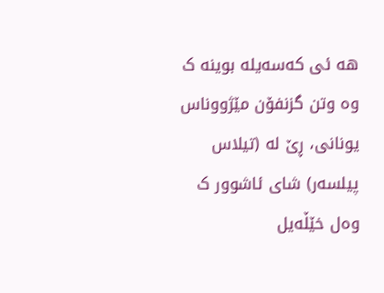هه‌ ئی‌ که‌سه‌یله‌ بوینه‌ ک وه‌ و‌تن گزنفۆن مێژووناس یونانی، ڕێ له‌ (تیلاس پیلسه‌ر) شای ئاشوور ک وه‌ل خێڵه‌یل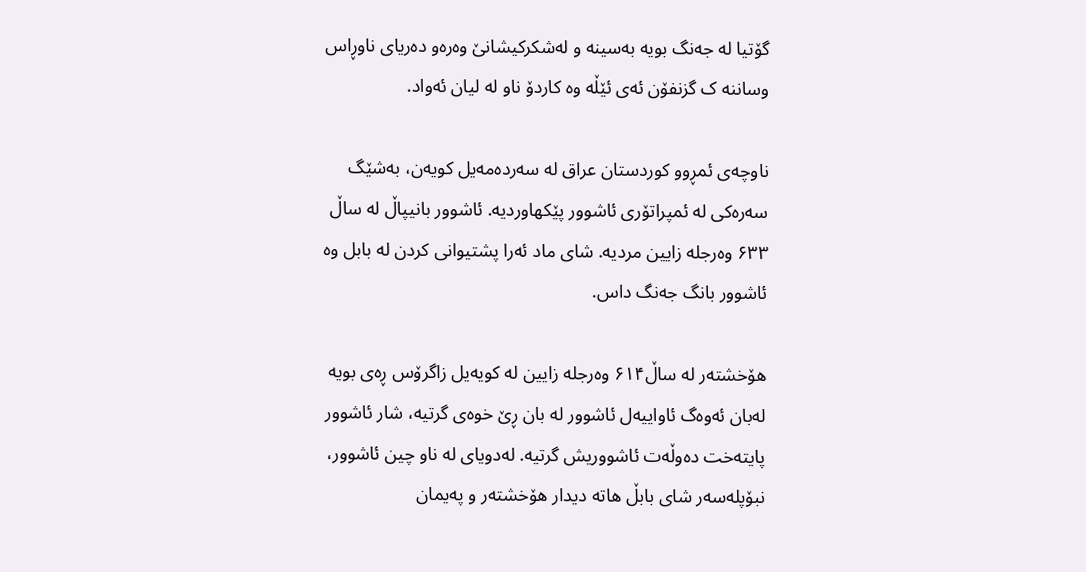گۆتیا له‌ جه‌نگ بویه‌ به‌سینه‌ و له‌شکرکیشانێ وه‌ره‌و ده‌ریای ناوڕاس وساننه‌ ک گزنفۆن ئه‌ی ئێڵه‌ وه‌ کاردۆ ناو له‌ لیان ئه‌واد.

ناوچه‌ی ئمڕوو کوردستان عراق له‌ سه‌رده‌مه‌یل کویه‌ن‌، به‌شێگ سه‌ره‌کی له‌ ئمپراتۆری ئاشوور پێکهاوردیه‌. ئاشوور بانیپاڵ له‌ ساڵ ۶٣٣ وه‌رجله زایین مردیه‌. شای ماد ئه‌را پشتیوانی کردن له بابل وه‌ ئاشوور بانگ جه‌نگ داس‌.

هۆ‌خشته‌ر‌ له‌ ساڵ۶١۴ وه‌رجله زایین له‌ کویه‌یل زاگرۆس ڕه‌ی بویه‌ له‌بان ئه‌وه‌گ ئاواییه‌ل ئاشوور له‌ بان ڕێ خوه‌ی گرتیه‌، شار ئاشوور پایته‌خت ده‌وڵه‌ت ئاشووریش گرتیه‌. له‌دویای له‌ ناو چین ئاشوور، نبۆپله‌سه‌ر شای بابڵ هاته‌ دیدار هۆ‌خشته‌ر‌ و په‌یمان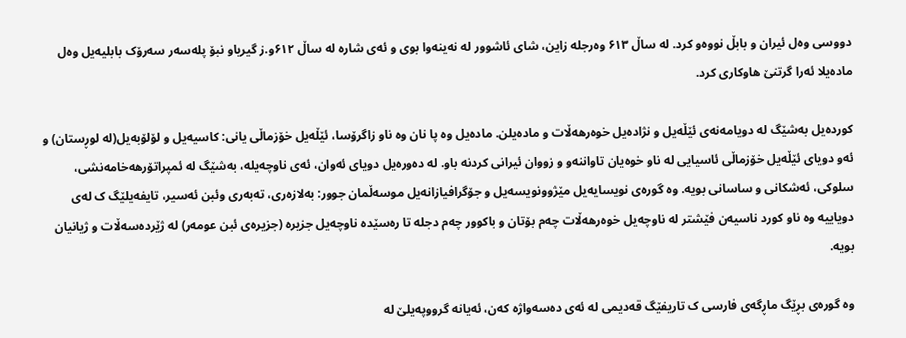دووسی وه‌ل ئیران و بابڵ نووه‌و کرد. له‌ ساڵ ۶١٣ وه‌رجله زاین، شای ئاشوور له‌ نه‌ینه‌وا بوی و ئه‌ی شاره‌ له‌ ساڵ ۶١٢و.ز گیریاو نبۆ پله‌سه‌ر سه‌رۆک بابلیه‌یل وه‌ل ماده‌یلا ئه‌را گرتنێ هاوکاری کرد.

کورده‌یل به‌شێگ له‌ دویامه‌نه‌ی ئێڵه‌یل و نژاده‌یل خوه‌رهه‌ڵات و ماده‌یلن. ماده‌یل وه‌ پا نان وه‌ ناو زاگرۆسا، ئێڵه‌یل خۆزماڵی یانی: کاسیه‌یل و لۆلۆبه‌یل(له‌ لوڕستان) و ئه‌و دویای ئێڵه‌یل خۆزماڵی ئاسیایی له‌ ناو خوه‌یان تاواننه‌و و زووان ئیرانی کردنه‌ باو. له‌ ده‌وره‌یل دویای ئه‌وان، ئه‌ی ناوچه‌یله‌، به‌شێگ له‌ ئمپراتۆرهه‌خامه‌نشی، سلوکی، ئه‌شکانی و ساسانی بویه‌. وه‌ گوره‌ی نویسایه‌یل مێژوونویسه‌یل و جۆگرافیازانه‌یل موسه‌ڵمان جوور: به‌لازه‌ری، ته‌به‌ری وئبن ئه‌سیر، تایفه‌یلێگ ک له‌ی دویاییه‌ وه‌ ناو کورد ناسیه‌ن فێشتر له‌ ناوچه‌یل خوه‌رهه‌ڵات چه‌م بۆتان و باکوور چه‌م دجله تا ره‌سێده‌ ناوچه‌یل جزیره (جزیره‌ی ئبن عومه‌ر) له‌ ژێرده‌سه‌ڵات و ژیانیان بویه‌.

وه‌ گوره‌ی بڕێگ ماڕگه‌ی فارسی ک تاریفێگ قه‌دیمی له‌ ئه‌ی ده‌سه‌واژه‌ که‌ن، ئه‌یانه‌ گرووپه‌یلێ له‌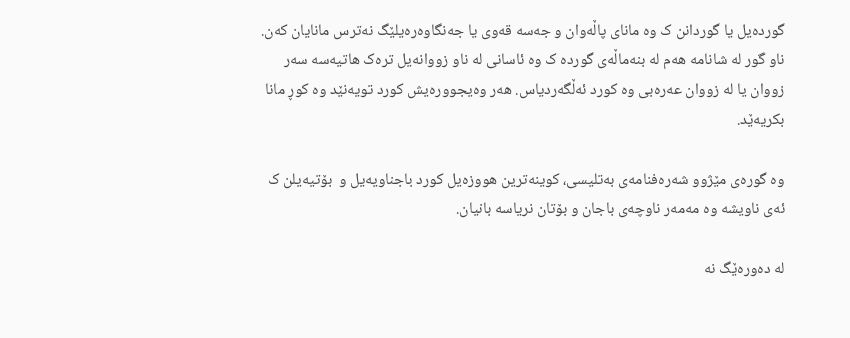گورده‌یل یا گوردانن ک وه‌ مانای پاڵه‌وان و جه‌سه‌ قه‌وی یا جه‌نگاوه‌ره‌یلێگ نه‌ترس مانایان که‌ن. ناو گور له‌ شانامه‌ هه‌م له‌ بنه‌ماڵه‌ی گورده‌ ک وه‌ ئاسانی له‌ ناو زووانه‌یل تره‌ک هاتیه‌سه‌ سه‌ر زووان یا له‌ زووان عه‌ره‌بی وه‌ کورد ئه‌ڵگه‌ردیاس. هه‌ر وه‌یجووره‌یش کورد تویه‌نێد وه‌ کوڕ مانا بکریه‌ێد.

وه‌ گوره‌ی مێژوو شه‌ره‌فنامه‌ی به‌تلیسی، کوینه‌ترین هووزه‌یل کورد باجناویه‌یل و  بۆتیه‌یلن ک ئه‌ی ناویشه‌ وه‌ مه‌مه‌ر ناوچه‌ی باجان و بۆتان نریاسه‌ بانیان.

له‌ ده‌وره‌ێگ نه‌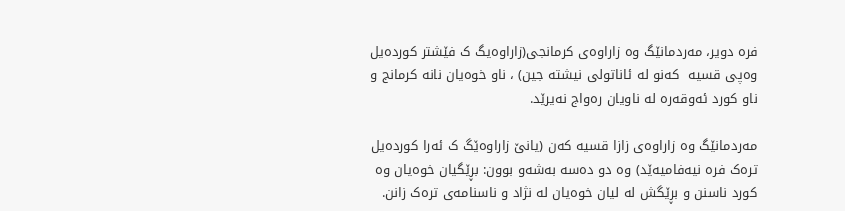فره‌ دویر، مه‌ردمانێگ وه‌ زاراوه‌ی کرمانجی(زاراوه‌یگ ک فێشتر کورده‌یل وه‌پی قسیه‌  که‌نو له‌ ئاناتولی نیشته جین) ، ناو خوه‌یان نانه‌ کرمانج و ناو کورد ئه‌و‌قه‌ره‌ له‌ ناویان ره‌واج نه‌یرێد.

مه‌ردمانێگ وه‌ زاراوه‌ی زازا قسیه‌ که‌ن (یانێ زاراوه‌ێگ ک ئه‌را کورده‌یل تره‌ک فره‌ نیه‌فامیه‌ێد) وه‌ دو ده‌سه‌ به‌شه‌و بوون: بڕێگیان خوه‌یان وه‌ کورد ناسنن و بڕێگش له‌ لیان خوه‌یان له‌ نژاد و ناسنامه‌ی تره‌ک زانن.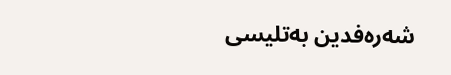شه‌ره‌فدین به‌تلیسی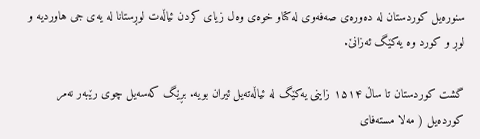سنوره‌یل کوردستان له‌ ده‌وره‌ی صه‌فه‌وی له‌ کتاو خوه‌ی وه‌ل زیای کردن ئیاڵه‌ت لوڕستانا له‌ یه‌ی جی هاوردیه‌ و لوڕ و کورد وه‌ یه‌کێگ ئه‌زانێ.

گشت کوردستان تا ساڵ ١۵١۴ زاینی یه‌کێگ له‌ ئیاڵه‌ته‌یل ئیران بویه‌. بڕێگ که‌سه‌یل چوی رێبه‌ر نه‌مر کورده‌یل ( مه‌لا مسته‌فای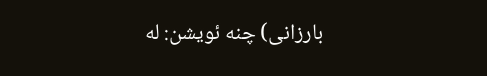بارزانی) چنه‌ ئویشن: له‌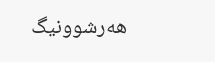هه‌رشوونیگ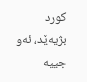کورد بژیه‌ێد، ئه‌و جییه‌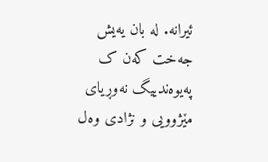ئیرانه‌. له‌ بان یه‌یش جه‌خت که‌ن ک په‌یوه‌ندییگ نه‌وڕیای مێژوویی و نژادی وه‌ل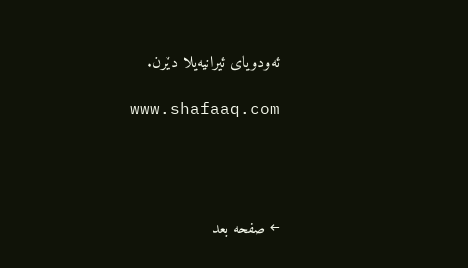ئه‌ودویای ئیرانیه‌یلا دێرن.

www.shafaaq.com




← صفحه بعد